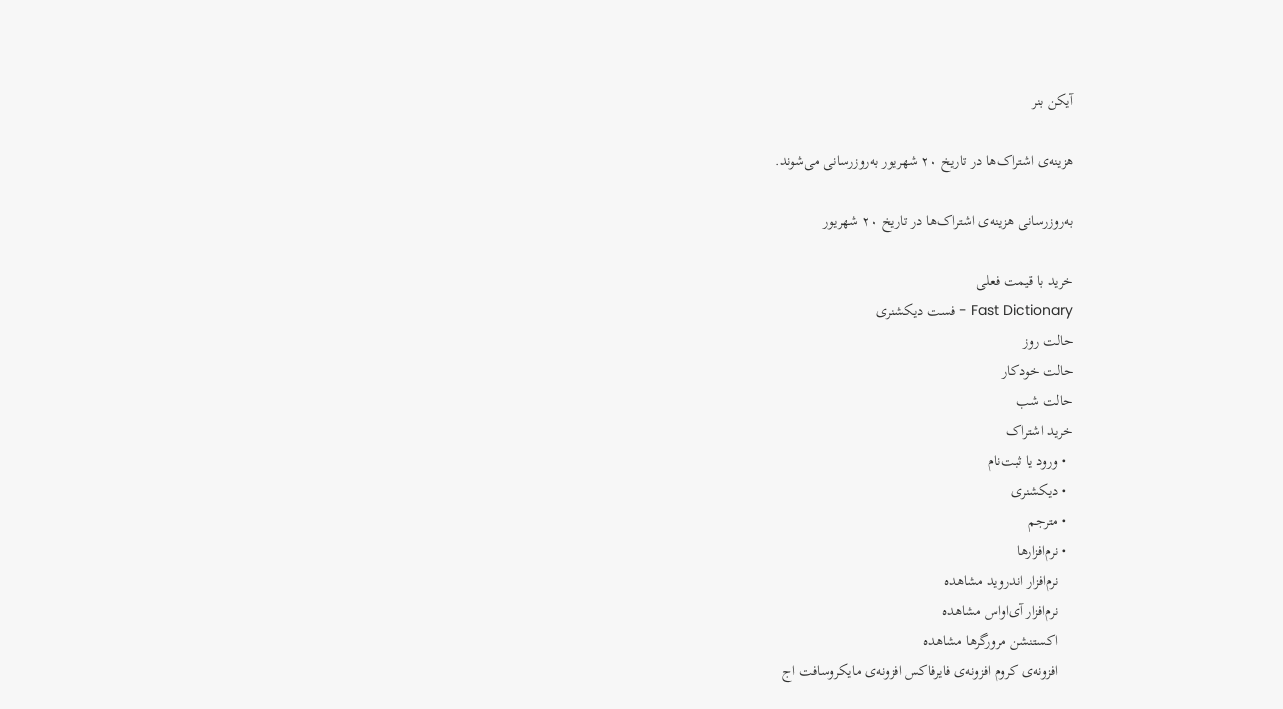آیکن بنر

هزینه‌ی اشتراک‌ها در تاریخ ۲۰ شهریور به‌روزرسانی می‌شوند.

به‌روزرسانی هزینه‌ی اشتراک‌ها در تاریخ ۲۰ شهریور

خرید با قیمت فعلی
Fast Dictionary - فست دیکشنری
حالت روز
حالت خودکار
حالت شب
خرید اشتراک
  • ورود یا ثبت‌نام
  • دیکشنری
  • مترجم
  • نرم‌افزار‌ها
    نرم‌افزار اندروید مشاهده
    نرم‌افزار آی‌او‌اس مشاهده
    اکستنشن مرورگرها مشاهده
    افزونه‌ی کروم افزونه‌ی فایرفاکس افزونه‌ی مایکروسافت اج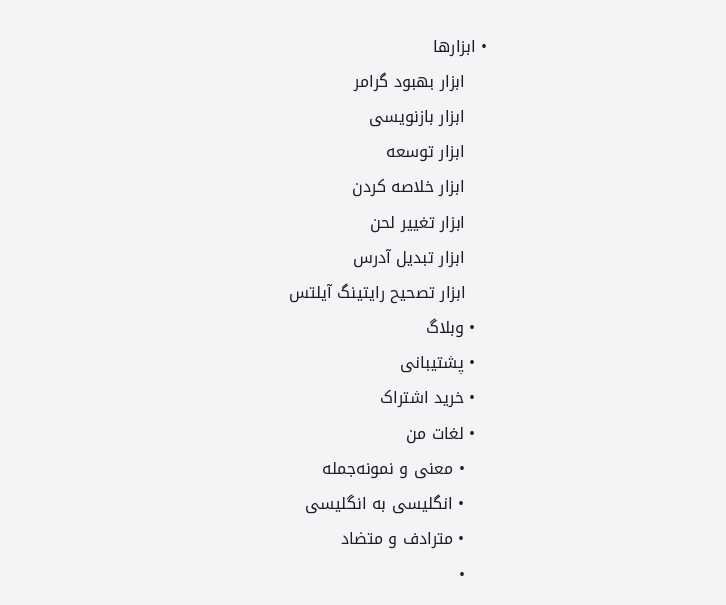• ابزارها
    ابزار بهبود گرامر
    ابزار بازنویسی
    ابزار توسعه
    ابزار خلاصه کردن
    ابزار تغییر لحن
    ابزار تبدیل آدرس
    ابزار تصحیح رایتینگ آیلتس
  • وبلاگ
  • پشتیبانی
  • خرید اشتراک
  • لغات من
    • معنی و نمونه‌جمله
    • انگلیسی به انگلیسی
    • مترادف و متضاد
    •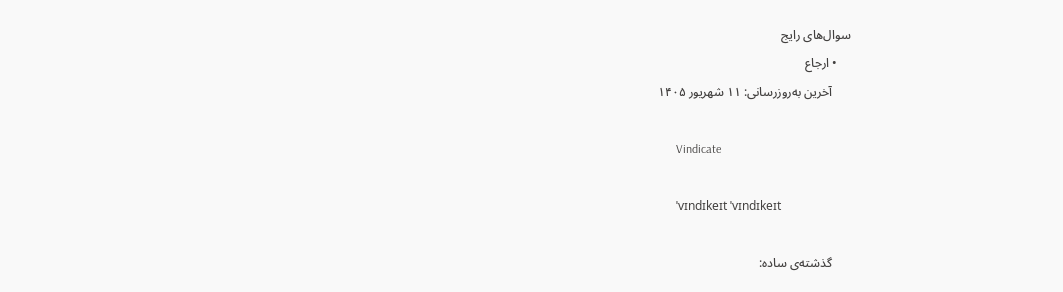سوال‌های رایج
    • ارجاع
      آخرین به‌روزرسانی: ۱۱ شهریور ۱۴۰۵

      Vindicate

      ˈvɪndɪkeɪt ˈvɪndɪkeɪt

      گذشته‌ی ساده: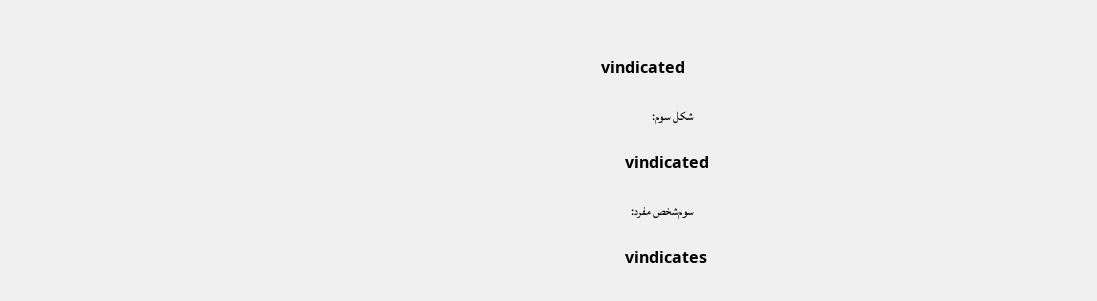vindicated

      شکل سوم:

      vindicated

      سوم‌شخص مفرد:

      vindicates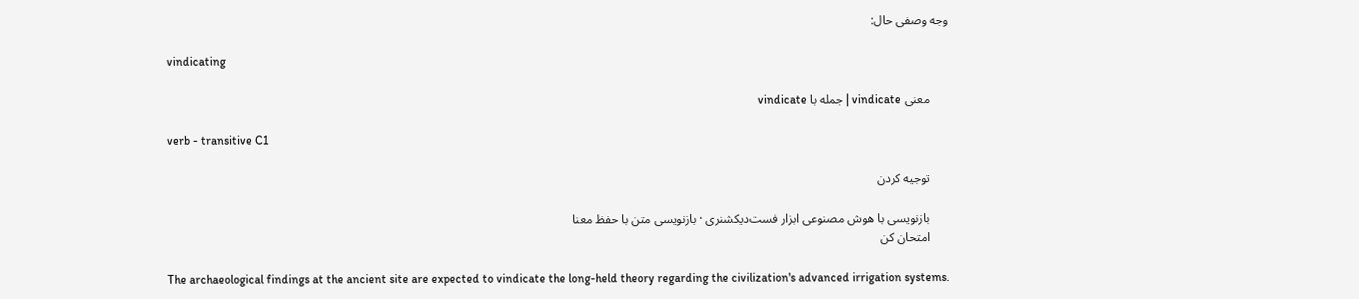وجه وصفی حال:

      vindicating

      معنی vindicate | جمله با vindicate

      verb - transitive C1

      توجیه کردن

      بازنویسی با هوش مصنوعی ابزار فست‌دیکشنری · بازنویسی متن با حفظ معنا
      امتحان کن

      The archaeological findings at the ancient site are expected to vindicate the long-held theory regarding the civilization's advanced irrigation systems.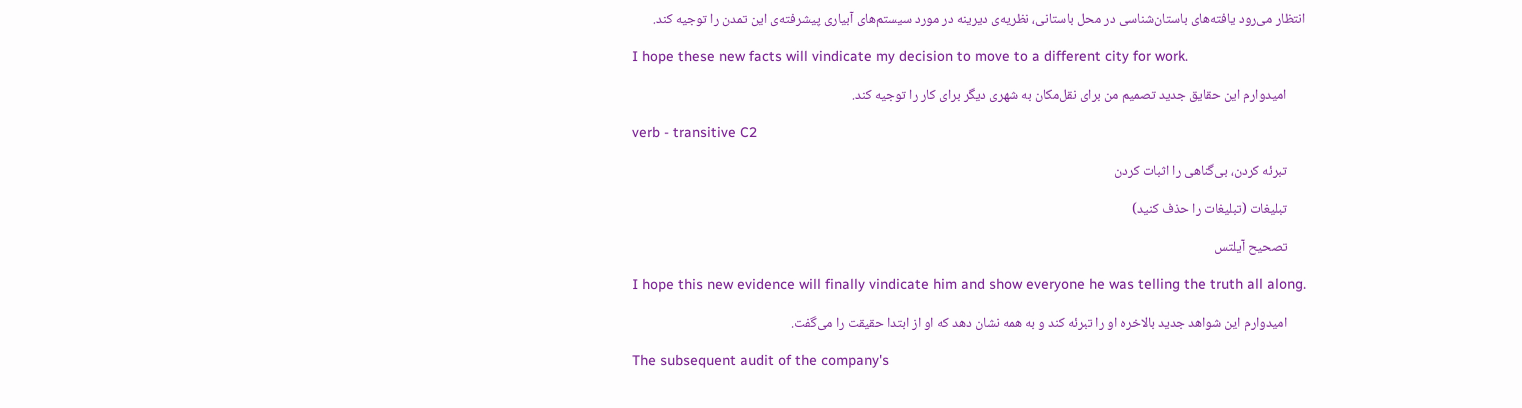انتظار می‌رود یافته‌های باستان‌شناسی در محل باستانی، نظریه‌ی دیرینه در مورد سیستم‌های آبیاری پیشرفته‌ی این تمدن را توجیه کند.

      I hope these new facts will vindicate my decision to move to a different city for work.

      امیدوارم این حقایق جدید تصمیم من برای نقل‌مکان به شهری دیگر برای کار را توجیه کند.

      verb - transitive C2

      تبرئه کردن، بی‌گناهی را اثبات کردن

      تبلیغات (تبلیغات را حذف کنید)

      تصحیح آیلتس

      I hope this new evidence will finally vindicate him and show everyone he was telling the truth all along.

      امیدوارم این شواهد جدید بالاخره او را تبرئه کند و به همه نشان دهد که او از ابتدا حقیقت را می‌گفت.

      The subsequent audit of the company's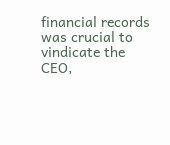financial records was crucial to vindicate the CEO,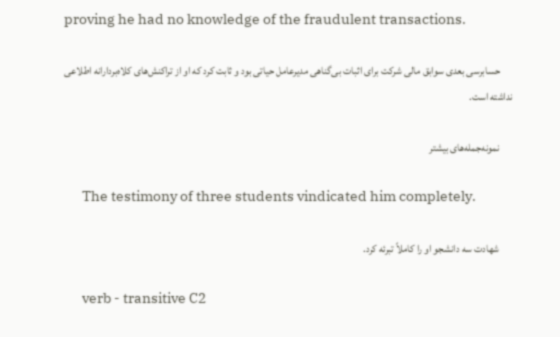proving he had no knowledge of the fraudulent transactions.

      حسابرسی بعدی سوابق مالی شرکت برای اثبات بی‌گناهی مدیرعامل حیاتی بود و ثابت کرد که او از تراکنش‌های کلاه‌بردارانه اطلاعی نداشته است.

      نمونه‌جمله‌های بیشتر

      The testimony of three students vindicated him completely.

      شهادت سه دانشجو او را کاملاً تبرئه کرد.

      verb - transitive C2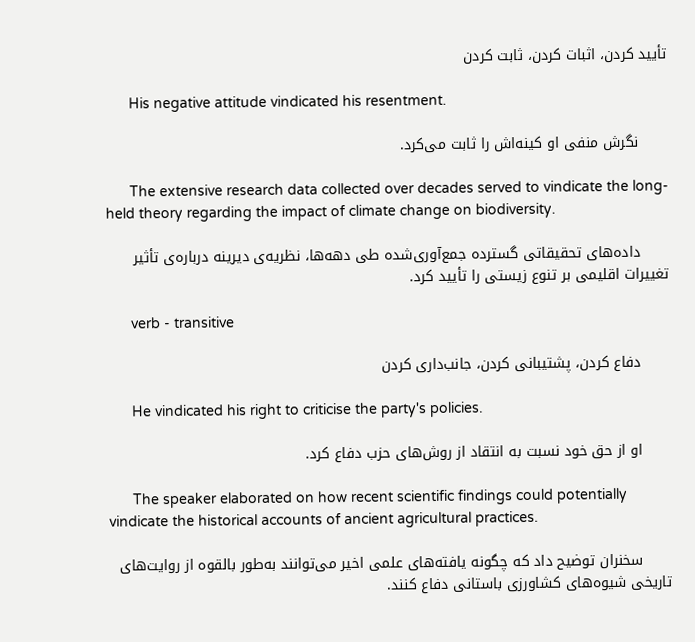تأیید کردن، اثبات کردن، ثابت کردن

      His negative attitude vindicated his resentment.

      نگرش منفی او کینه‌اش را ثابت می‌کرد.

      The extensive research data collected over decades served to vindicate the long-held theory regarding the impact of climate change on biodiversity.

      داده‌های تحقیقاتی گسترده جمع‌آوری‌شده طی دهه‌ها، نظریه‌ی دیرینه درباره‌ی تأثیر تغییرات اقلیمی بر تنوع زیستی را تأیید کرد.

      verb - transitive

      دفاع کردن، پشتیبانی کردن، جانب‌داری کردن

      He vindicated his right to criticise the party's policies.

      او از حق خود نسبت به انتقاد از روش‌های حزب دفاع کرد.

      The speaker elaborated on how recent scientific findings could potentially vindicate the historical accounts of ancient agricultural practices.

      سخنران توضیح داد که چگونه یافته‌های علمی اخیر می‌توانند به‌طور بالقوه از روایت‌های تاریخی شیوه‌های کشاورزی باستانی دفاع کنند.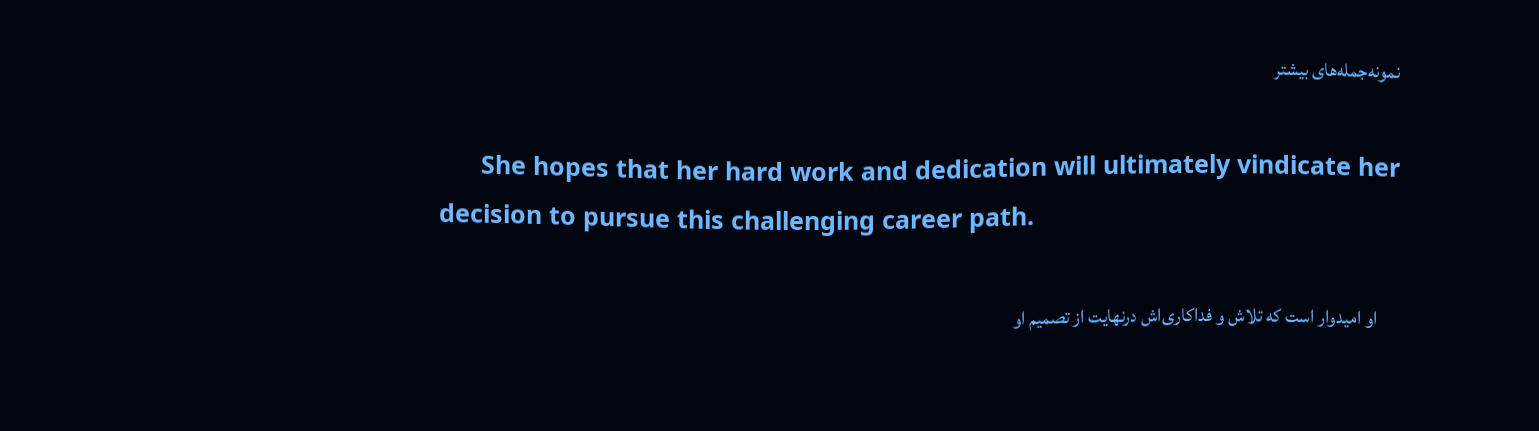نمونه‌جمله‌های بیشتر

      She hopes that her hard work and dedication will ultimately vindicate her decision to pursue this challenging career path.

      او امیدوار است که تلاش و فداکاری‌اش درنهایت از تصمیم او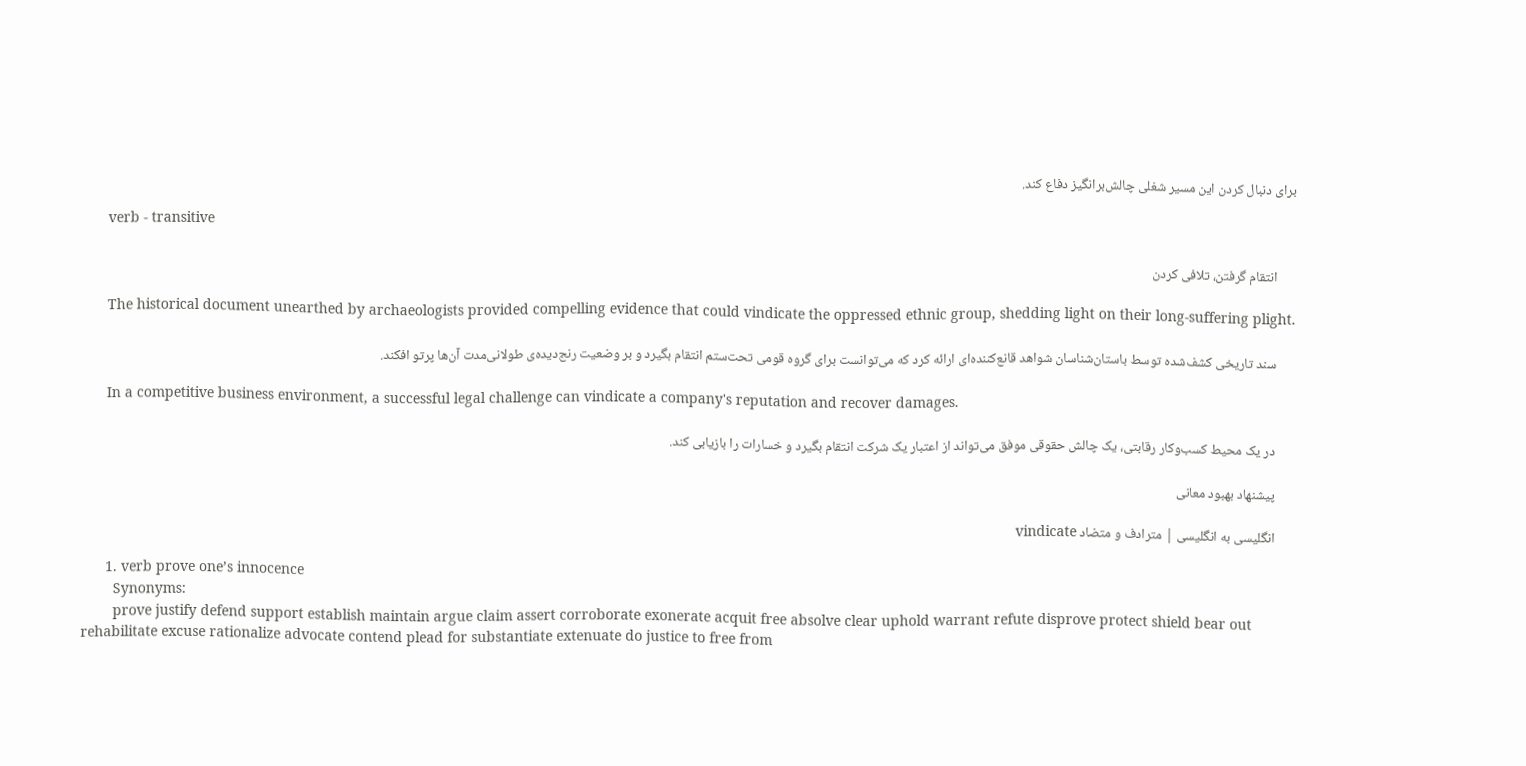برای دنبال کردن این مسیر شغلی چالش‌برانگیز دفاع کند.

      verb - transitive

      انتقام گرفتن، تلافی کردن

      The historical document unearthed by archaeologists provided compelling evidence that could vindicate the oppressed ethnic group, shedding light on their long-suffering plight.

      سند تاریخی کشف‌شده توسط باستان‌شناسان شواهد قانع‌کننده‌ای ارائه کرد که می‌توانست برای گروه قومی تحت‌ستم انتقام بگیرد و بر وضعیت رنج‌دیده‌ی طولانی‌مدت آن‌ها پرتو افکند.

      In a competitive business environment, a successful legal challenge can vindicate a company's reputation and recover damages.

      در یک محیط کسب‌وکار رقابتی، یک چالش حقوقی موفق می‌تواند از اعتبار یک شرکت انتقام بگیرد و خسارات را بازیابی کند.

      پیشنهاد بهبود معانی

      انگلیسی به انگلیسی | مترادف و متضاد vindicate

      1. verb prove one’s innocence
        Synonyms:
        prove justify defend support establish maintain argue claim assert corroborate exonerate acquit free absolve clear uphold warrant refute disprove protect shield bear out rehabilitate excuse rationalize advocate contend plead for substantiate extenuate do justice to free from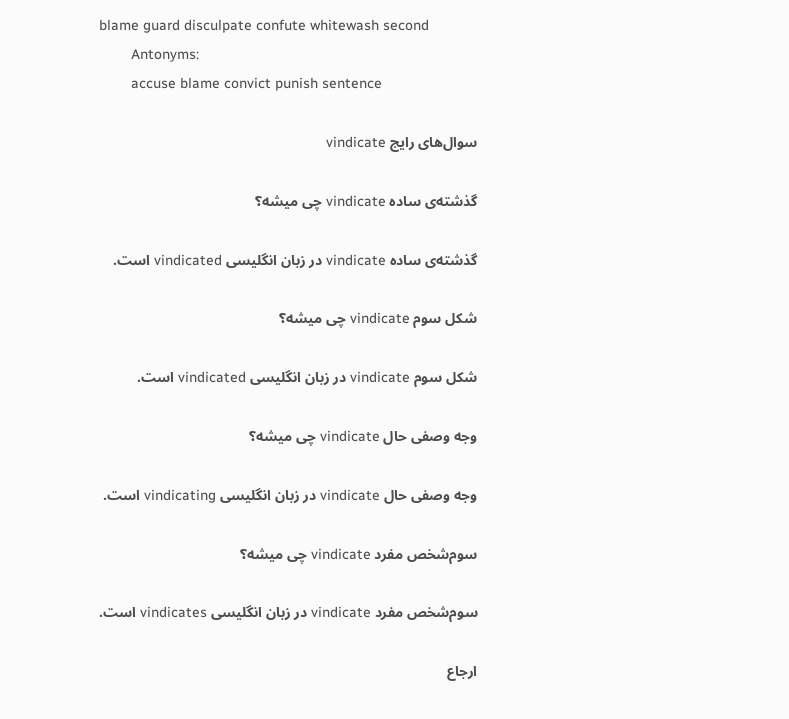blame guard disculpate confute whitewash second
        Antonyms:
        accuse blame convict punish sentence

      سوال‌های رایج vindicate

      گذشته‌ی ساده vindicate چی میشه؟

      گذشته‌ی ساده vindicate در زبان انگلیسی vindicated است.

      شکل سوم vindicate چی میشه؟

      شکل سوم vindicate در زبان انگلیسی vindicated است.

      وجه وصفی حال vindicate چی میشه؟

      وجه وصفی حال vindicate در زبان انگلیسی vindicating است.

      سوم‌شخص مفرد vindicate چی میشه؟

      سوم‌شخص مفرد vindicate در زبان انگلیسی vindicates است.

      ارجاع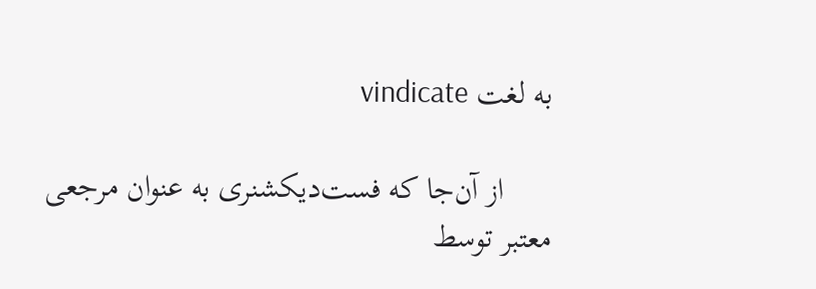به لغت vindicate

      از آن‌جا که فست‌دیکشنری به عنوان مرجعی معتبر توسط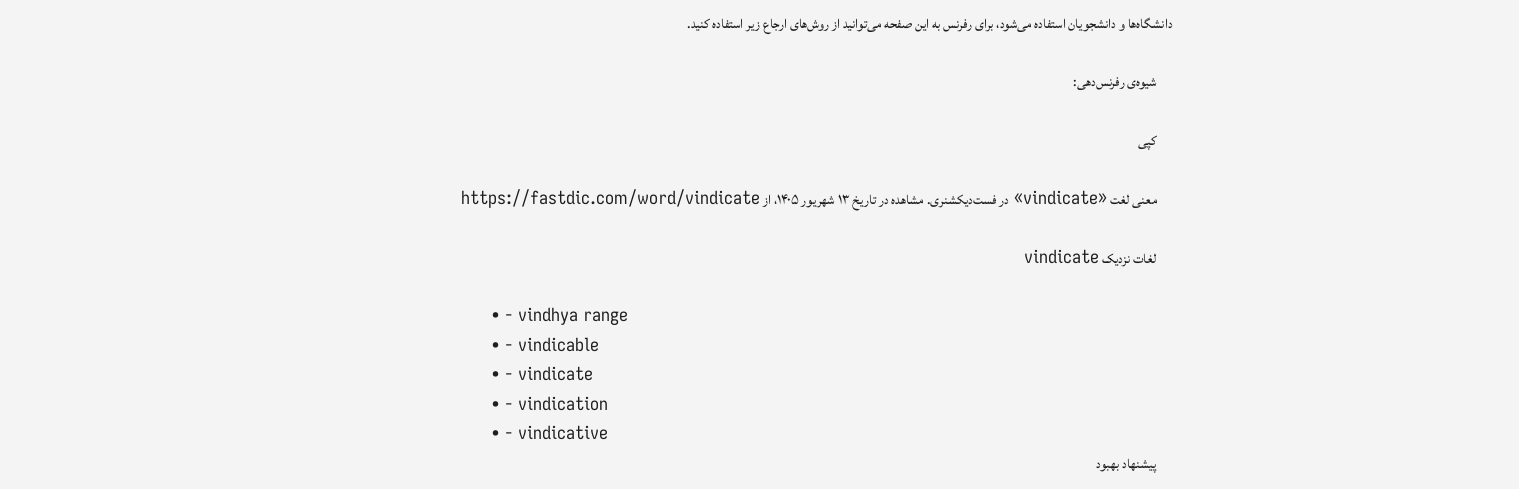دانشگاه‌ها و دانشجویان استفاده می‌شود، برای رفرنس به این صفحه می‌توانید از روش‌های ارجاع زیر استفاده کنید.

      شیوه‌ی رفرنس‌دهی:

      کپی

      معنی لغت «vindicate» در فست‌دیکشنری. مشاهده در تاریخ ۱۳ شهریور ۱۴۰۵، از https://fastdic.com/word/vindicate

      لغات نزدیک vindicate

      • - vindhya range
      • - vindicable
      • - vindicate
      • - vindication
      • - vindicative
      پیشنهاد بهبود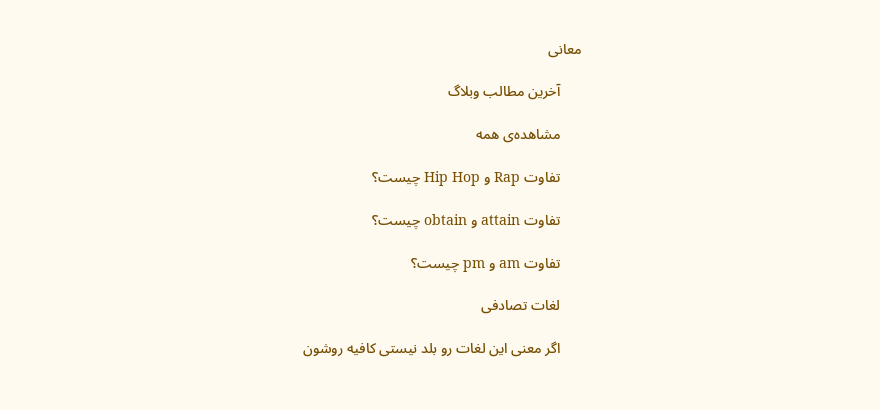معانی

      آخرین مطالب وبلاگ

      مشاهده‌ی همه

      تفاوت Rap و Hip Hop چیست؟

      تفاوت attain و obtain چیست؟

      تفاوت am و pm چیست؟

      لغات تصادفی

      اگر معنی این لغات رو بلد نیستی کافیه روشون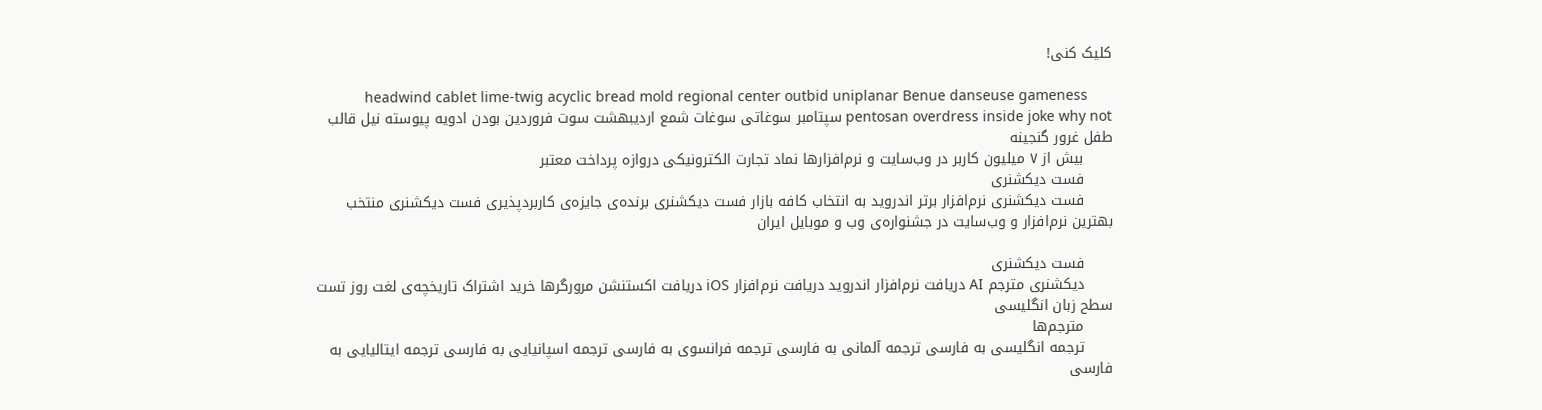کلیک کنی!

      headwind cablet lime-twig acyclic bread mold regional center outbid uniplanar Benue danseuse gameness pentosan overdress inside joke why not سپتامبر سوغاتی سوغات شمع اردیبهشت سوت فروردین بودن ادویه پیوسته نیل قالب طفل غرور گنجینه
      بیش از ۷ میلیون کاربر در وب‌سایت و نرم‌افزارها نماد تجارت الکترونیکی دروازه پرداخت معتبر
      فست دیکشنری
      فست دیکشنری نرم‌افزار برتر اندروید به انتخاب کافه بازار فست دیکشنری برنده‌ی جایزه‌ی کاربرد‌پذیری فست دیکشنری منتخب بهترین نرم‌افزار و وب‌سایت در جشنواره‌ی وب و موبایل ایران

      فست دیکشنری
      دیکشنری مترجم AI دریافت نرم‌افزار اندروید دریافت نرم‌افزار iOS دریافت اکستنشن مرورگرها خرید اشتراک تاریخچه‌ی لغت روز تست سطح زبان انگلیسی
      مترجم‌ها
      ترجمه انگلیسی به فارسی ترجمه آلمانی به فارسی ترجمه فرانسوی به فارسی ترجمه اسپانیایی به فارسی ترجمه ایتالیایی به فارسی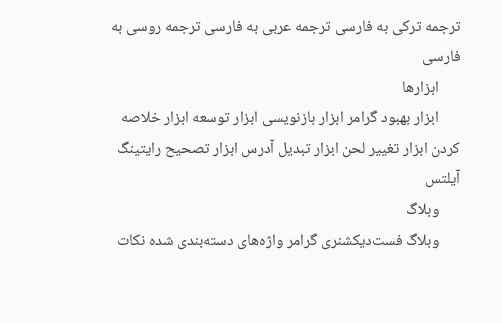ترجمه ترکی به فارسی ترجمه عربی به فارسی ترجمه روسی به فارسی
      ابزارها
      ابزار بهبود گرامر ابزار بازنویسی ابزار توسعه ابزار خلاصه کردن ابزار تغییر لحن ابزار تبدیل آدرس ابزار تصحیح رایتینگ آیلتس
      وبلاگ
      وبلاگ فست‌دیکشنری گرامر واژه‌های دسته‌بندی شده نکات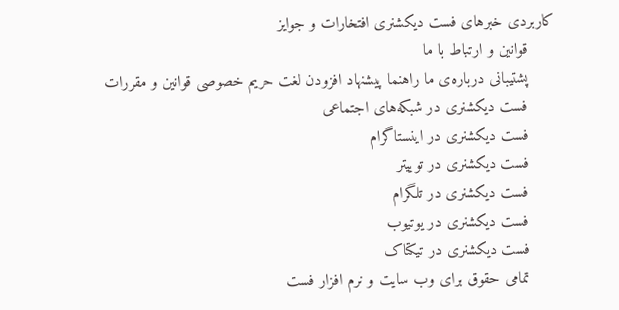کاربردی خبرهای فست دیکشنری افتخارات و جوایز
      قوانین و ارتباط با ما
      پشتیبانی درباره‌ی ما راهنما پیشنهاد افزودن لغت حریم خصوصی قوانین و مقررات
      فست دیکشنری در شبکه‌های اجتماعی
      فست دیکشنری در اینستاگرام
      فست دیکشنری در توییتر
      فست دیکشنری در تلگرام
      فست دیکشنری در یوتیوب
      فست دیکشنری در تیکتاک
      تمامی حقوق برای وب سایت و نرم افزار فست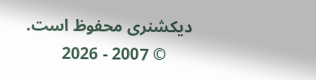دیکشنری محفوظ است.
      © 2007 - 2026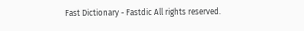Fast Dictionary - Fastdic All rights reserved.